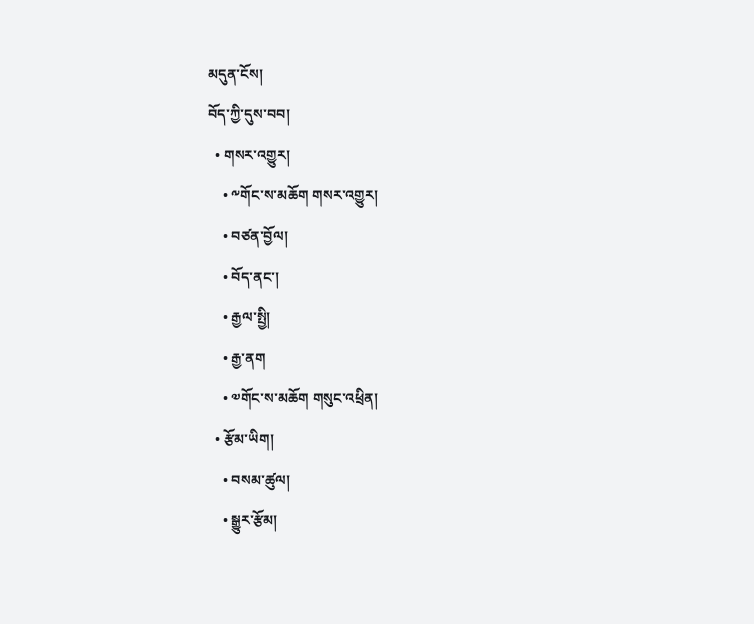མདུན་ངོས།
བོད་ཀྱི་དུས་བབ།
  • གསར་འགྱུར།
    • ༸གོང་ས་མཆོག གསར་འགྱུར།
    • བཙན་བྱོལ།
    • བོད་ནང་།
    • རྒྱལ་སྤྱི།
    • རྒྱ་ནག
    • ༧གོང་ས་མཆོག གསུང་འཕྲིན།
  • རྩོམ་ཡིག།
    • བསམ་ཚུལ།
    • སྒྱུར་རྩོམ།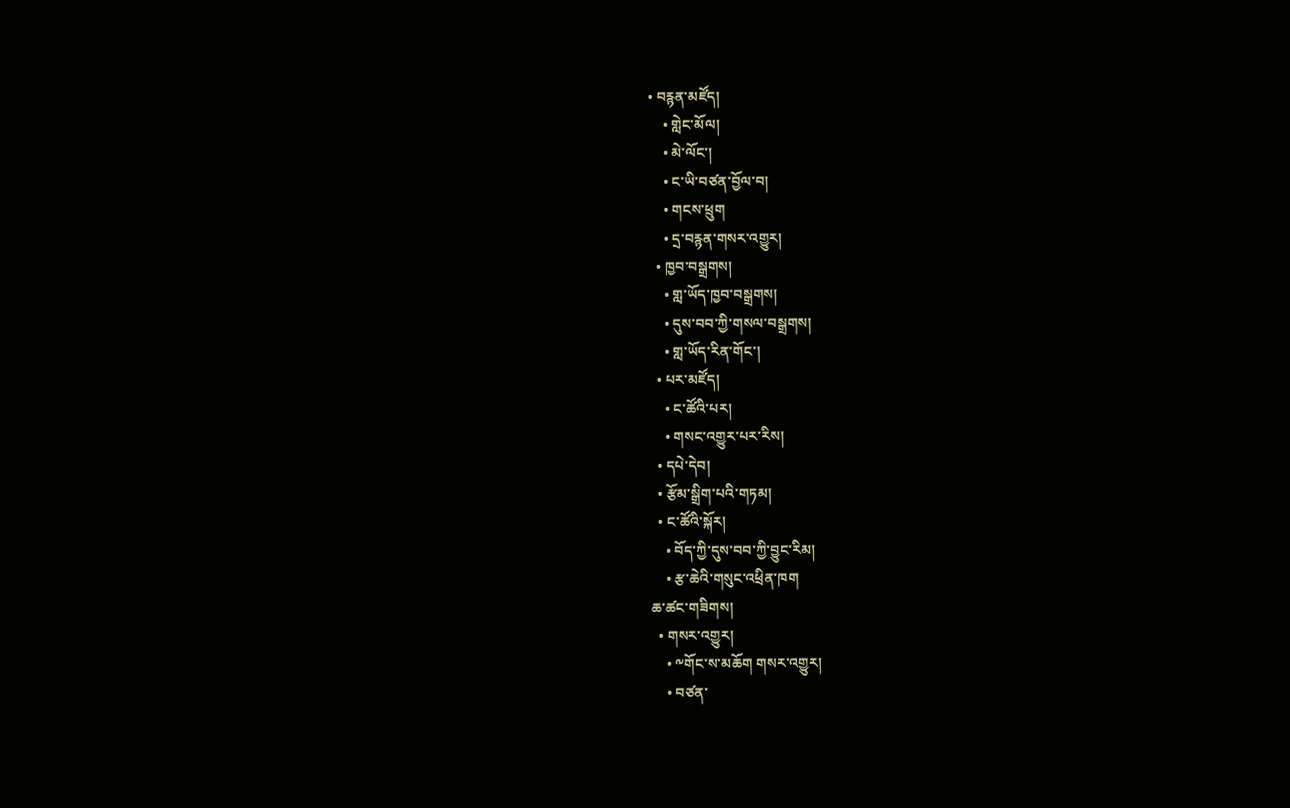• བརྙན་མཛོད།
    • གླེང་མོལ།
    • མེ་ལོང་།
    • ང་ཡི་བཙན་བྱོལ་བ།
    • གངས་ཕྲུག
    • དྲ་བརྙན་གསར་འགྱུར།
  • ཁྱབ་བསྒྲགས།
    • གླ་ཡོད་ཁྱབ་བསྒྲགས།
    • དུས་བབ་ཀྱི་གསལ་བསྒྲགས།
    • གླ་ཡོད་རིན་གོང་།
  • པར་མཛོད།
    • ང་ཚོའི་པར།
    • གསང་འགྱུར་པར་རིས།
  • དཔེ་དེབ།
  • རྩོམ་སྒྲིག་པའི་གཏམ།
  • ང་ཚོའི་སྐོར།
    • བོད་ཀྱི་དུས་བབ་ཀྱི་བྱུང་རིམ།
    • རྩ་ཆེའི་གསུང་འཕྲིན་ཁག
ཆ་ཚང་གཟིགས།
  • གསར་འགྱུར།
    • ༸གོང་ས་མཆོག གསར་འགྱུར།
    • བཙན་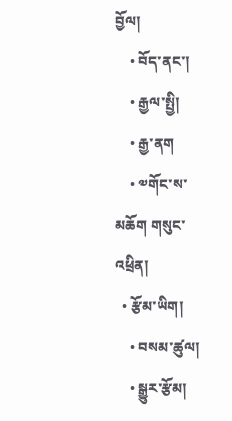བྱོལ།
    • བོད་ནང་།
    • རྒྱལ་སྤྱི།
    • རྒྱ་ནག
    • ༧གོང་ས་མཆོག གསུང་འཕྲིན།
  • རྩོམ་ཡིག།
    • བསམ་ཚུལ།
    • སྒྱུར་རྩོམ།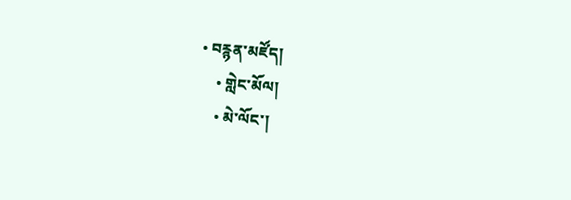• བརྙན་མཛོད།
    • གླེང་མོལ།
    • མེ་ལོང་།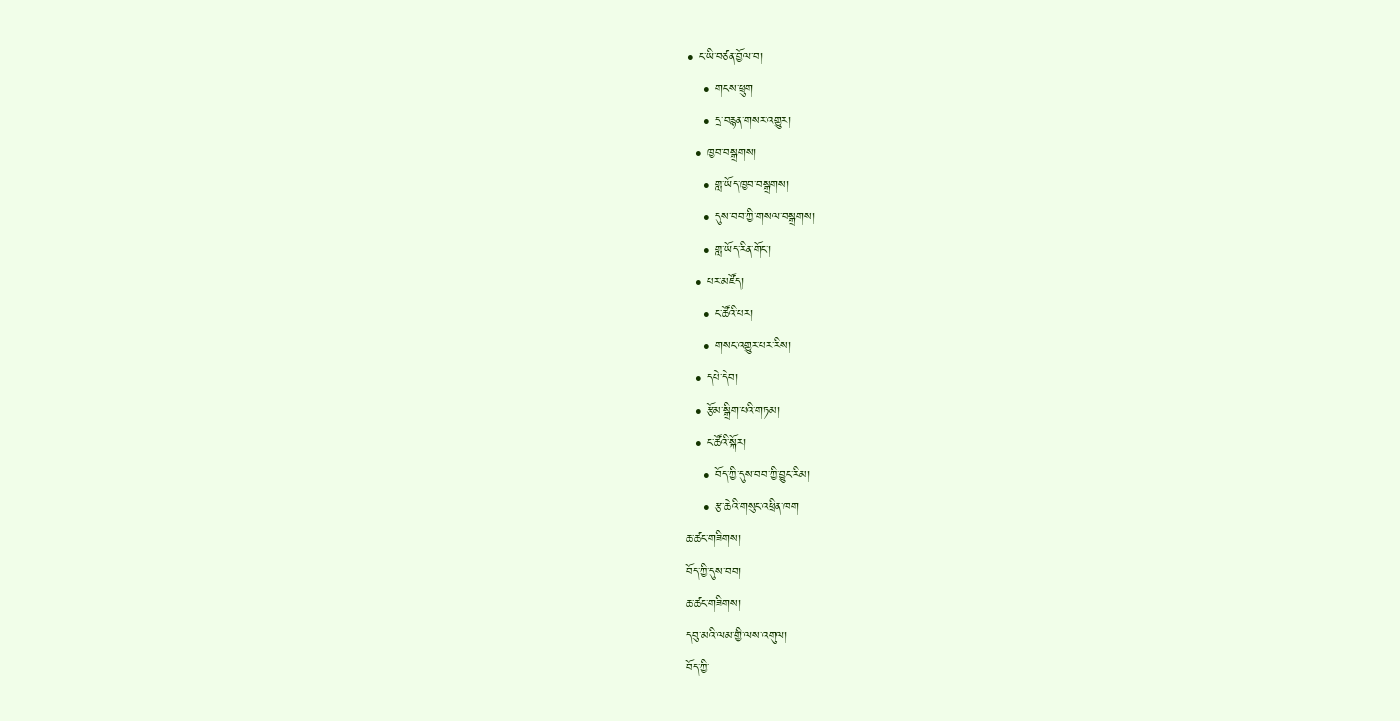• ང་ཡི་བཙན་བྱོལ་བ།
    • གངས་ཕྲུག
    • དྲ་བརྙན་གསར་འགྱུར།
  • ཁྱབ་བསྒྲགས།
    • གླ་ཡོད་ཁྱབ་བསྒྲགས།
    • དུས་བབ་ཀྱི་གསལ་བསྒྲགས།
    • གླ་ཡོད་རིན་གོང་།
  • པར་མཛོད།
    • ང་ཚོའི་པར།
    • གསང་འགྱུར་པར་རིས།
  • དཔེ་དེབ།
  • རྩོམ་སྒྲིག་པའི་གཏམ།
  • ང་ཚོའི་སྐོར།
    • བོད་ཀྱི་དུས་བབ་ཀྱི་བྱུང་རིམ།
    • རྩ་ཆེའི་གསུང་འཕྲིན་ཁག
ཆ་ཚང་གཟིགས།
བོད་ཀྱི་དུས་བབ།
ཆ་ཚང་གཟིགས།
དབུ་མའི་ལམ་གྱི་ལས་འགུལ།
བོད་ཀྱི་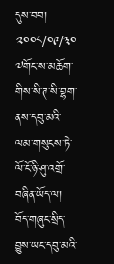དུས་བབ།
༢༠༠༨/༠༩/༣༠
༧གོང་ས་མཆོག་གིས་སི་ཊ་སི་བྷག་ནས་དབུ་མའི་ལམ་གསུངས་ཏེ་ལོ་ངོ་ཉི་ཤུ་འགྲོ་བཞིན་ཡོད་ལ། བོད་གཞུང་སྲིད་བྱུས་ཡང་དབུ་མའི་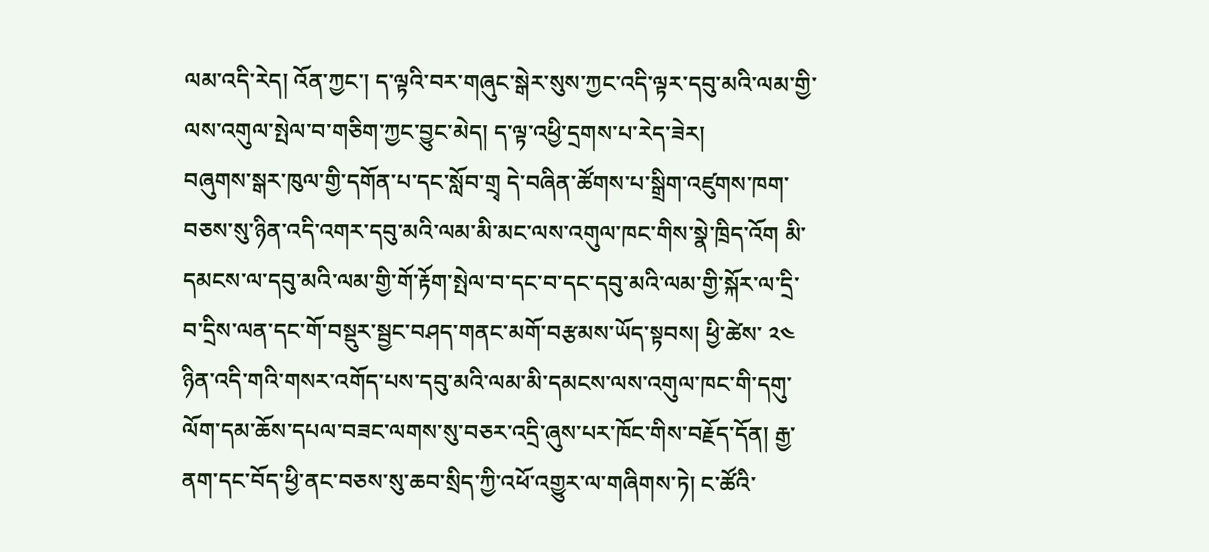ལམ་འདི་རེད། འོན་ཀྱང་། ད་ལྟའི་བར་གཞུང་སྒེར་སུས་ཀྱང་འདི་ལྟར་དབུ་མའི་ལམ་གྱི་ལས་འགུལ་སྤེལ་བ་གཅིག་ཀྱང་བྱུང་མེད། ད་ལྟ་འཕྱི་དྲགས་པ་རེད་ཟེར།
བཞུགས་སྒར་ཁུལ་གྱི་དགོན་པ་དང་སློབ་གྲྭ དེ་བཞིན་ཚོགས་པ་སྒྲིག་འཛུགས་ཁག་བཅས་སུ་ཉིན་འདི་འགར་དབུ་མའི་ལམ་མི་མང་ལས་འགུལ་ཁང་གིས་སྣེ་ཁྲིད་འོག མི་དམངས་ལ་དབུ་མའི་ལམ་གྱི་གོ་རྟོག་སྤེལ་བ་དང་བ་དང་དབུ་མའི་ལམ་གྱི་སྐོར་ལ་དྲི་བ་དྲིས་ལན་དང་གོ་བསྡུར་སྦྱང་བཤད་གནང་མགོ་བརྩམས་ཡོད་སྟབས། ཕྱི་ཚེས་ ༢༤ ཉིན་འདི་གའི་གསར་འགོད་པས་དབུ་མའི་ལམ་མི་དམངས་ལས་འགུལ་ཁང་གི་དགུ་ལོག་དམ་ཆོས་དཔལ་བཟང་ལགས་སུ་བཅར་འདྲི་ཞུས་པར་ཁོང་གིས་བརྗོད་དོན། རྒྱ་ནག་དང་བོད་ཕྱི་ནང་བཅས་སུ་ཆབ་སྲིད་ཀྱི་འཕོ་འགྱུར་ལ་གཞིགས་ཏེ། ང་ཚོའི་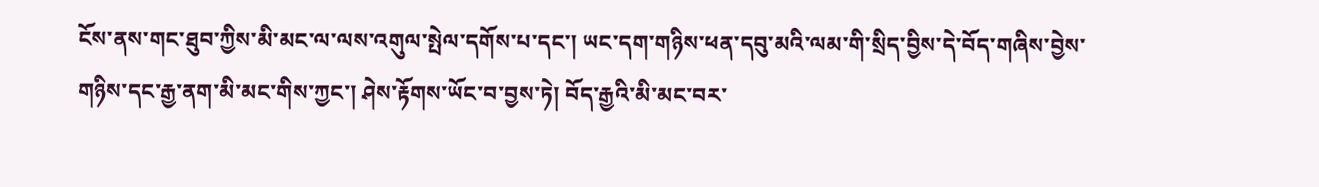ངོས་ནས་གང་ཐུབ་ཀྱིས་མི་མང་ལ་ལས་འགུལ་སྤེལ་དགོས་པ་དང་། ཡང་དག་གཉིས་ཕན་དབུ་མའི་ལམ་གི་སྲིད་བྱིས་དེ་བོད་གཞིས་བྱེས་གཉིས་དང་རྒྱ་ནག་མི་མང་གིས་ཀྱང་། ཤེས་རྟོགས་ཡོང་བ་བྱས་ཏེ། བོད་རྒྱའི་མི་མང་བར་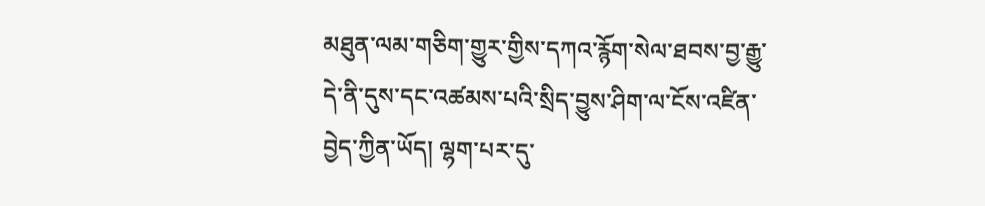མཐུན་ལམ་གཅིག་གྱུར་གྱིས་དཀའ་རྙོག་སེལ་ཐབས་བྱ་རྒྱུ་དེ་ནི་དུས་དང་འཚམས་པའི་སྲིད་བྱུས་ཤིག་ལ་ངོས་འཛིན་བྱེད་ཀྱིན་ཡོད། ལྷག་པར་དུ་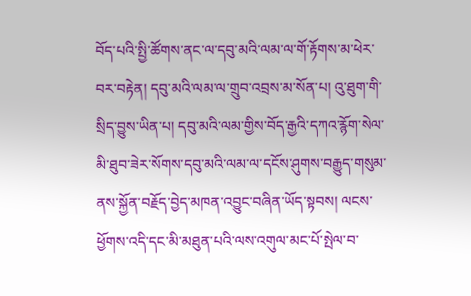བོད་པའི་སྤྱི་ཚོགས་ནང་ལ་དབུ་མའི་ལམ་ལ་གོ་རྟོགས་མ་ཕེར་བར་བརྟེན། དབུ་མའི་ལམ་ལ་གྲུབ་འབྲས་མ་སོན་པ། འུ་ཐུག་གི་སྲིད་བྱུས་ཡིན་པ། དབུ་མའི་ལམ་གྱིས་བོད་རྒྱའི་དཀའ་རྙོག་སེལ་མི་ཐུབ་ཟེར་སོགས་དབུ་མའི་ལམ་ལ་དངོས་ཤུགས་བརྒྱུད་གསུམ་ནས་སྐྱོན་བརྗོད་བྱེད་མཁན་འབྱུང་བཞིན་ཡོད་སྟབས། ལངས་ཕྱོགས་འདི་དང་མི་མཐུན་པའི་ལས་འགུལ་མང་པོ་སྤེལ་བ་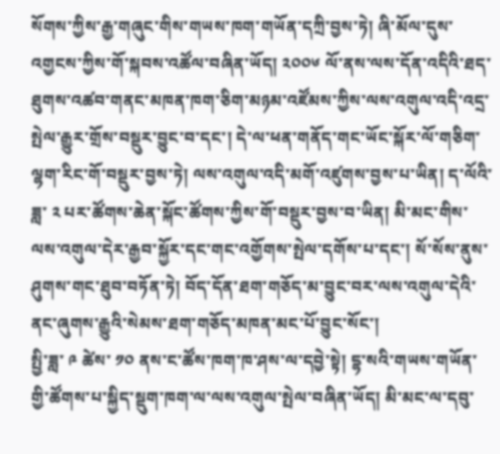སོགས་ཀྱིས་རྒྱ་གཞུང་གིས་གཡས་ཁག་གཡོན་དཀྲི་བྱས་ཏེ། ཞི་མོལ་དུས་འགྱངས་ཀྱིས་གོ་སྐབས་འཚོལ་བཞིན་ཡོད། ༢༠༠༦ ལོ་ནས་ལས་དོན་འདིའི་ཐད་ཐུགས་འཚབ་གནང་མཁན་ཁག་ཅིག་མཉམ་འཛོམས་ཀྱིས་ལས་འགུལ་འདི་འདྲ་སྤེལ་རྒྱུར་གྲོས་བསྡུར་བྱུང་བ་དང་། དེ་ལ་ཕན་གནོད་གང་ཡོང་སྐོར་ལོ་གཅིག་ལྷག་རིང་གོ་བསྡུར་བྱས་ཏེ། ལས་འགུལ་འདི་མགོ་འཛུགས་བྱས་པ་ཡིན། ད་ལོའི་ཟླ་ ༢ པར་ཚོགས་ཆེན་སྐོང་ཚོགས་ཀྱིས་གོ་བསྡུར་བྱས་བ་ཡིན། མི་མང་གིས་ལས་འགུལ་དེར་རྒྱབ་སྐྱོར་དང་གང་འགྱོགས་སྤེལ་དགོས་པ་དང་། སོ་སོས་ནུས་ཤུགས་གང་ཐུབ་བཏོན་ཏེ། བོད་དོན་ཐག་གཅོད་མ་བྱུང་བར་ལས་འགུལ་དེའི་ནང་ཞུགས་རྒྱུའི་སེམས་ཐག་གཅོད་མཁན་མང་པོ་བྱུང་སོང་།
སྤྱི་ཟླ་ ༩ ཚེས་ ༡༠ ནས་ང་ཚོས་ཁག་ཁ་ཤས་ལ་དབྱེ་སྟེ། དྷ་སའི་གཡས་གཡོན་གྱི་ཚོགས་པ་སྐྱིད་སྡུག་ཁག་ལ་ལས་འགུལ་སྤེལ་བཞིན་ཡོད། མི་མང་ལ་དབུ་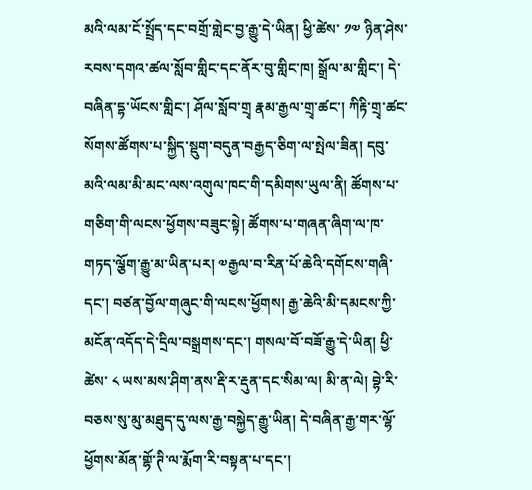མའི་ལམ་ངོ་སྤྲོད་དང་བགྲོ་གླེང་བྱ་རྒྱུ་དེ་ཡིན། ཕྱི་ཚེས་ ༡༧ ཉིན་ཤེས་རབས་དགའ་ཚལ་སློབ་གླིང་དང་ནོར་བུ་གླིང་ཁ། སྒྲོལ་མ་གླིང་། དེ་བཞིན་དྷ་ཡོངས་གླིང་། ཤོལ་སློབ་གྲྭ རྣམ་རྒྱལ་གྲྭ་ཚང་། ཀིརྟི་གྲྭ་ཚང་སོགས་ཚོགས་པ་སྐྱིད་སྡུག་བདུན་བརྒྱད་ཅིག་ལ་སྤེལ་ཟིན། དབུ་མའི་ལམ་མི་མང་ལས་འགུལ་ཁང་གི་དམིགས་ཡུལ་ནི། ཚོགས་པ་གཅིག་གི་ལངས་ཕྱོགས་བཟུང་སྟེ། ཚོགས་པ་གཞན་ཞིག་ལ་ཁ་གཏད་ལྕོག་རྒྱུ་མ་ཡིན་པར། ༧རྒྱལ་བ་རིན་པོ་ཆེའི་དགོངས་གཞི་དང་། བཙན་བྱོལ་གཞུང་གི་ལངས་ཕྱོགས། རྒྱ་ཆེའི་མི་དམངས་ཀྱི་མངོན་འདོད་དེ་དྲིལ་བསྒྲགས་དང་། གསལ་བོ་བཟོ་རྒྱུ་དེ་ཡིན། ཕྱི་ཚེས་ ༨ ཡས་མས་ཤིག་ནས་རྡི་ར་རྡུན་དང་སིམ་ལ། མི་ན་ལེ། བྷེ་རི་བཅས་སུ་མུ་མཐུད་དུ་ལས་རྒྱ་བསྐྱེད་རྒྱུ་ཡིན། དེ་བཞིན་རྒྱ་གར་ལྷོ་ཕྱོགས་མོན་གྷོ་ཊི་ལ་རྨོག་རི་བསྟན་པ་དང་།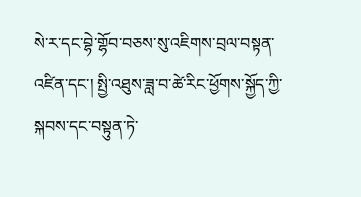སེ་ར་དང་བྷེ་གྷོབ་བཅས་སུ་འཇིགས་བྲལ་བསྟན་འཛིན་དང་། སྤྱི་འཐུས་ཟླ་བ་ཚེ་རིང་ཕྱོགས་སྐྱོད་ཀྱི་སྐབས་དང་བསྟུན་ཏེ་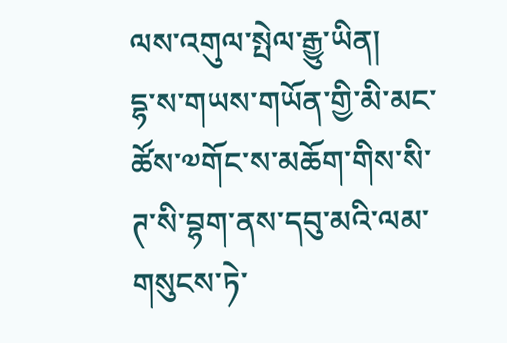ལས་འགུལ་སྤེལ་རྒྱུ་ཡིན།
དྷ་ས་གཡས་གཡོན་གྱི་མི་མང་ཚོས་༧གོང་ས་མཆོག་གིས་སི་ཊ་སི་བྷག་ནས་དབུ་མའི་ལམ་གསུངས་ཏེ་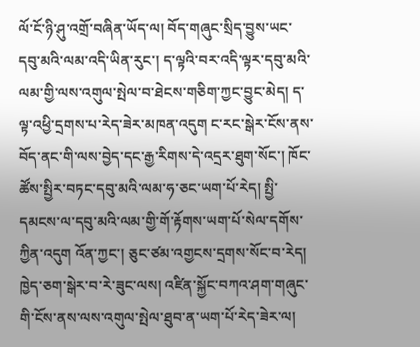ལོ་ངོ་ཉི་ཤུ་འགྲོ་བཞིན་ཡོད་ལ། བོད་གཞུང་སྲིད་བྱུས་ཡང་དབུ་མའི་ལམ་འདི་ཡིན་རུང་། ད་ལྟའི་བར་འདི་ལྟར་དབུ་མའི་ལམ་གྱི་ལས་འགུལ་སྤེལ་བ་ཐེངས་གཅིག་ཀྱང་བྱུང་མེད། ད་ལྟ་འཕྱི་དྲགས་པ་རེད་ཟེར་མཁན་འདུག ང་རང་སྒེར་ངོས་ནས་བོད་ནང་གི་ལས་བྱེད་དང་རྒྱ་རིགས་དེ་འདྲར་ཐུག་སོང་། ཁོང་ཚོས་སྤྱིར་བཏང་དབུ་མའི་ལམ་ཧ་ཅང་ཡག་པོ་རེད། སྤྱི་དམངས་ལ་དབུ་མའི་ལམ་གྱི་གོ་རྟོགས་ཡག་པོ་སེལ་དགོས་ཀྱིན་འདུག འོན་ཀྱང་། ཅུང་ཙམ་འགྱངས་དྲགས་སོང་བ་རེད། ཁྱེད་ཅག་སྒེར་བ་རེ་ཟུང་ལས། འཛིན་སྐྱོང་བཀའ་ཤག་གཞུང་གི་ངོས་ནས་ལས་འགུལ་སྤེལ་ཐུབ་ན་ཡག་པོ་རེད་ཟེར་ལ།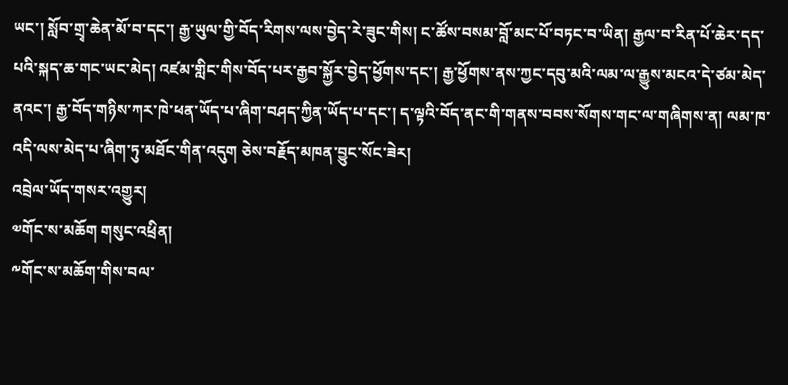ཡང་། སློབ་གྲྭ་ཆེན་མོ་བ་དང་། རྒྱ་ཡུལ་གྱི་བོད་རིགས་ལས་བྱེད་རེ་ཟུང་གིས། ང་ཚོས་བསམ་བློ་མང་པོ་བཏང་བ་ཡིན། རྒྱལ་བ་རིན་པོ་ཆེར་དད་པའི་སྐད་ཆ་གང་ཡང་མེད། འཛམ་གླིང་གིས་བོད་པར་རྒྱབ་སྐྱོར་བྱེད་ཕྱོགས་དང་། རྒྱ་ཕྱོགས་ནས་ཀྱང་དབུ་མའི་ལམ་ལ་རྒྱུས་མངའ་དེ་ཙམ་མེད་ནའང་། རྒྱ་བོད་གཉིས་ཀར་ཁེ་ཕན་ཡོད་པ་ཞིག་བཤད་ཀྱིན་ཡོད་པ་དང་། ད་ལྟའི་བོད་ནང་གི་གནས་བབས་སོགས་གང་ལ་གཞིགས་ན། ལམ་ཁ་འདི་ལས་མེད་པ་ཞིག་ཏུ་མཐོང་གིན་འདུག ཅེས་བརྗོད་མཁན་བྱུང་སོང་ཟེར།
འབྲེལ་ཡོད་གསར་འགྱུར།
༧གོང་ས་མཆོག གསུང་འཕྲིན།
༸གོང་ས་མཆོག་གིས་བལ་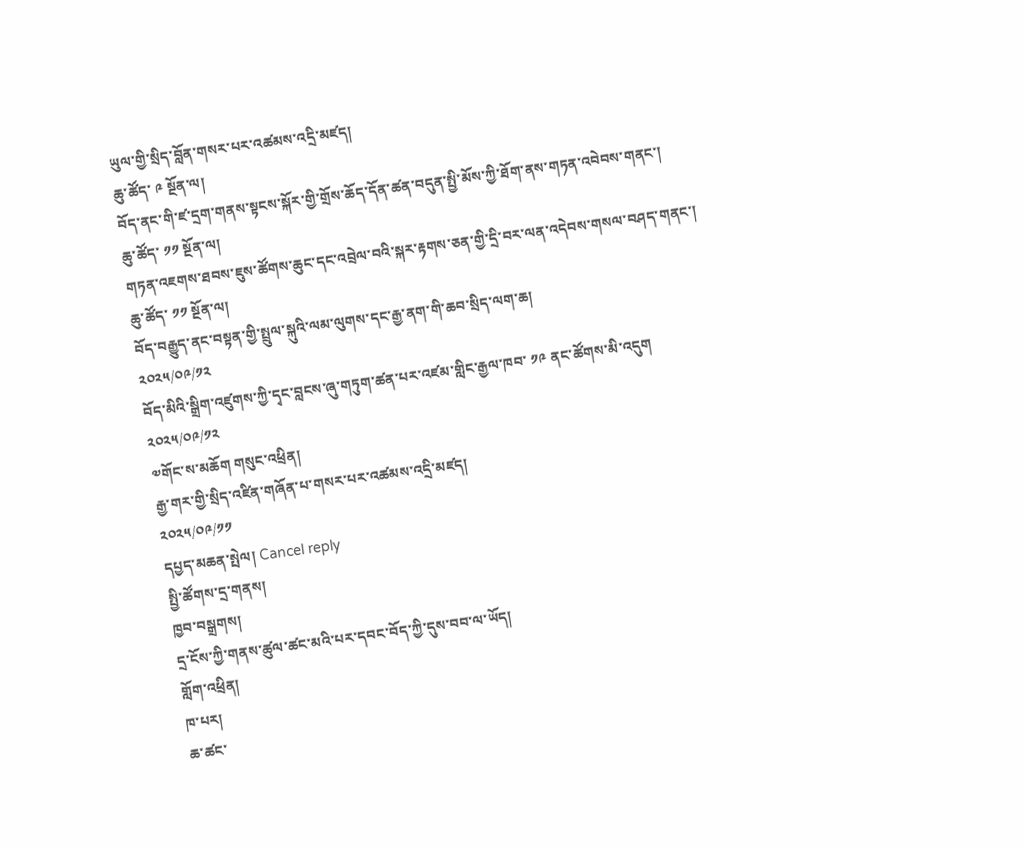ཡུལ་གྱི་སྲིད་བློན་གསར་པར་འཚམས་འདྲི་མཛད།
ཆུ་ཚོད་ ༩ སྔོན་ལ།
བོད་ནང་གི་ཛ་དྲག་གནས་སྟངས་སྐོར་གྱི་གྲོས་ཆོད་དོན་ཚན་བདུན་སྤྱི་མོས་ཀྱི་ཐོག་ནས་གཏན་འབེབས་གནང་།
ཆུ་ཚོད་ ༡༡ སྔོན་ལ།
གཏན་འཇགས་ཐབས་ཇུས་ཚོགས་ཆུང་དང་འབྲེལ་བའི་སྐར་རྟགས་ཅན་གྱི་དྲི་བར་ལན་འདེབས་གསལ་བཤད་གནང་།
ཆུ་ཚོད་ ༡༡ སྔོན་ལ།
བོད་བརྒྱུད་ནང་བསྟན་གྱི་སྤྲུལ་སྐུའི་ལམ་ལུགས་དང་རྒྱ་ནག་གི་ཆབ་སྲིད་ལག་ཆ།
༢༠༢༥/༠༩/༡༢
བོད་མིའི་སྒྲིག་འཛུགས་ཀྱི་དྭང་བླངས་ཞུ་གཏུག་ཚན་པར་འཛམ་གླིང་རྒྱལ་ཁབ་ ༡༩ ནང་ཚོགས་མི་འདུག
༢༠༢༥/༠༩/༡༢
༧གོང་ས་མཆོག གསུང་འཕྲིན།
རྒྱ་གར་གྱི་སྲིད་འཛིན་གཞོན་པ་གསར་པར་འཚམས་འདྲི་མཛད།
༢༠༢༥/༠༩/༡༡
དཔྱད་མཆན་སྤེལ། Cancel reply
སྤྱི་ཚོགས་དྲ་གནས།
ཁྱབ་བསྒྲགས།
དྲ་ངོས་ཀྱི་གནས་ཚུལ་ཚང་མའི་པར་དབང་བོད་ཀྱི་དུས་བབ་ལ་ཡོད།
གློག་འཕྲིན།
ཁ་པར།
ཆ་ཚང་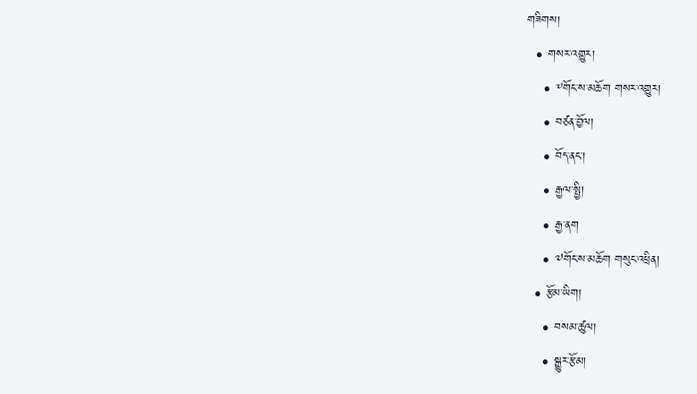གཟིགས།
  • གསར་འགྱུར།
    • ༸གོང་ས་མཆོག གསར་འགྱུར།
    • བཙན་བྱོལ།
    • བོད་ནང་།
    • རྒྱལ་སྤྱི།
    • རྒྱ་ནག
    • ༧གོང་ས་མཆོག གསུང་འཕྲིན།
  • རྩོམ་ཡིག།
    • བསམ་ཚུལ།
    • སྒྱུར་རྩོམ།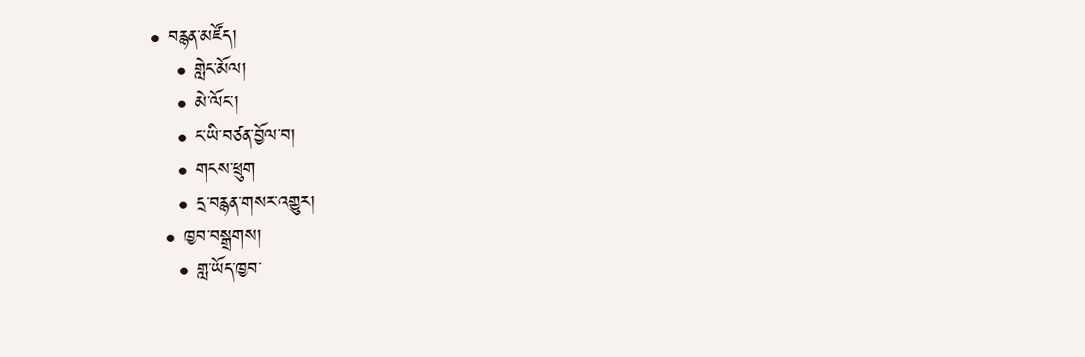• བརྙན་མཛོད།
    • གླེང་མོལ།
    • མེ་ལོང་།
    • ང་ཡི་བཙན་བྱོལ་བ།
    • གངས་ཕྲུག
    • དྲ་བརྙན་གསར་འགྱུར།
  • ཁྱབ་བསྒྲགས།
    • གླ་ཡོད་ཁྱབ་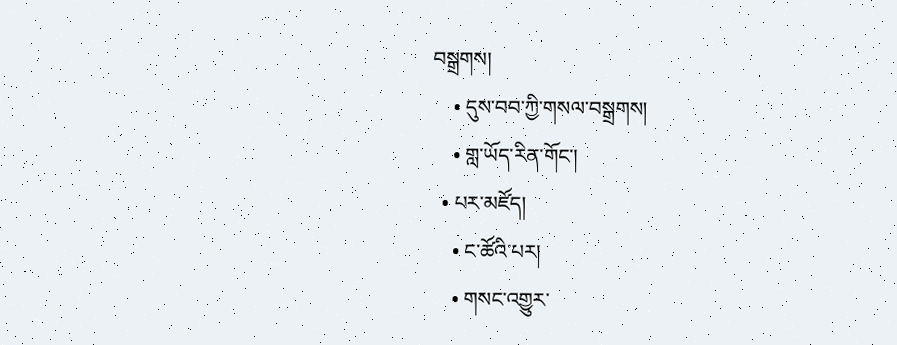བསྒྲགས།
    • དུས་བབ་ཀྱི་གསལ་བསྒྲགས།
    • གླ་ཡོད་རིན་གོང་།
  • པར་མཛོད།
    • ང་ཚོའི་པར།
    • གསང་འགྱུར་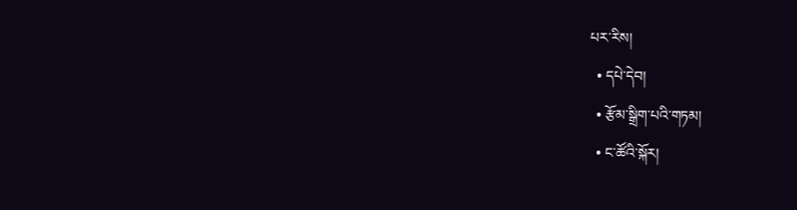པར་རིས།
  • དཔེ་དེབ།
  • རྩོམ་སྒྲིག་པའི་གཏམ།
  • ང་ཚོའི་སྐོར།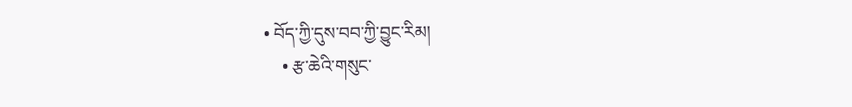• བོད་ཀྱི་དུས་བབ་ཀྱི་བྱུང་རིམ།
    • རྩ་ཆེའི་གསུང་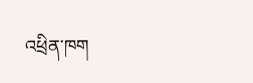འཕྲིན་ཁག